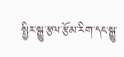སྤྱིར་སྒྱུ་རྩལ་རྩོམ་རིག་དང་སྒྱུ་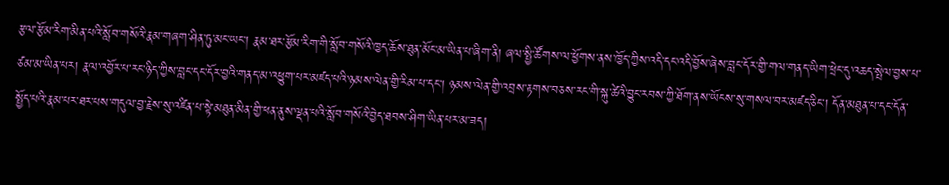རྩལ་རྩོམ་རིག་མིན་པའི་སློབ་གསོའི་རྣམ་གཞག་ཤིན་ཏུ་མང་ཡང་། རྣམ་ཐར་རྩོམ་རིག་གི་སློབ་གསོའི་ཁྱད་ཆོས་ཐུན་མོང་མ་ཡིན་པ་ཞིག་ནི། ཞལ་སྤྱི་ཚོགས་ལ་ཕྱོགས་ནས་ཁྱོད་ཀྱིས་འདི་དང་འདི་བྱོས་ཞེས་བླང་དོར་གྱི་གལ་གནད་ཡིག་ཕྲེང་དུ་འཆད་སྤེལ་བྱས་པ་ཙམ་མ་ཡིན་པར། རྣལ་འབྱོར་པ་རང་ཉིད་ཀྱིས་བླང་དང་དོར་བྱའི་གནད་མ་འཕྱུག་པར་མཛད་པའི་ཉམས་ལེན་གྱི་རིམ་པ་དང་། ཉམས་ལེན་གྱི་འབྲས་རྟགས་བཅས་རང་གི་སྐུ་ཚེའི་བྱུང་རབས་ཀྱི་ཐོག་ནས་ཡོངས་སུ་གསལ་བར་མཛད་ཅིང་། དོན་མཐུན་པ་དང་དོན་སྤྱོད་པའི་རྣམ་པར་ཐར་པས་གདུལ་བྱ་རྗེས་སུ་འཛིན་པ་སྟེ་མཐུན་མིན་གྱི་ཕན་ནུས་ལྡན་པའི་སློབ་གསོའི་བྱེད་ཐབས་ཤིག་ཡིན་པར་མ་ཟད།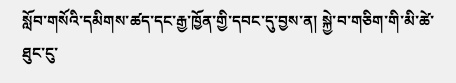སློབ་གསོའི་དམིགས་ཚད་དང་རྒྱ་ཁྱོན་གྱི་དབང་དུ་བྱས་ན། སྐྱེ་བ་གཅིག་གི་མི་ཚེ་ཐུང་ངུ་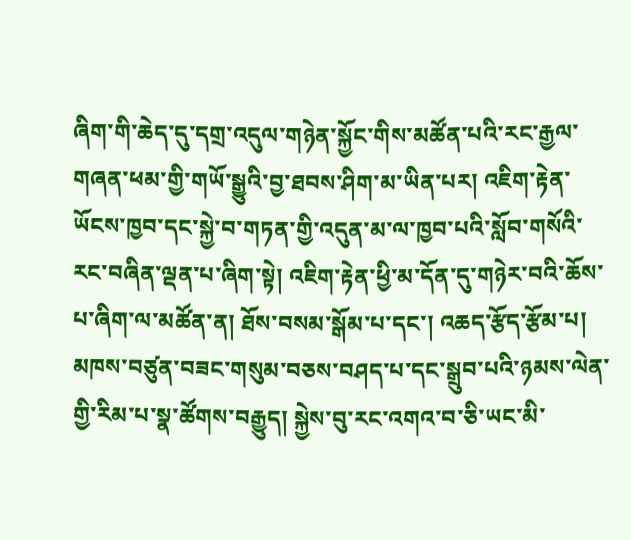ཞིག་གི་ཆེད་དུ་དགྲ་འདུལ་གཉེན་སྐྱོང་གིས་མཚོན་པའི་རང་རྒྱལ་གཞན་ཕམ་གྱི་གཡོ་སྒྱུའི་བྱ་ཐབས་ཤིག་མ་ཡིན་པར། འཇིག་རྟེན་ཡོངས་ཁྱབ་དང་སྐྱེ་བ་གཏན་གྱི་འདུན་མ་ལ་ཁྱབ་པའི་སློབ་གསོའི་རང་བཞིན་ལྡན་པ་ཞིག་སྟེ། འཇིག་རྟེན་ཕྱི་མ་དོན་དུ་གཉེར་བའི་ཆོས་པ་ཞིག་ལ་མཚོན་ན། ཐོས་བསམ་སྒོམ་པ་དང་། འཆད་རྩོད་རྩོམ་པ། མཁས་བཙུན་བཟང་གསུམ་བཅས་བཤད་པ་དང་སྒྲུབ་པའི་ཉམས་ལེན་གྱི་རིམ་པ་སྣ་ཚོགས་བརྒྱུད། སྐྱེས་བུ་རང་འགའ་བ་ཅི་ཡང་མི་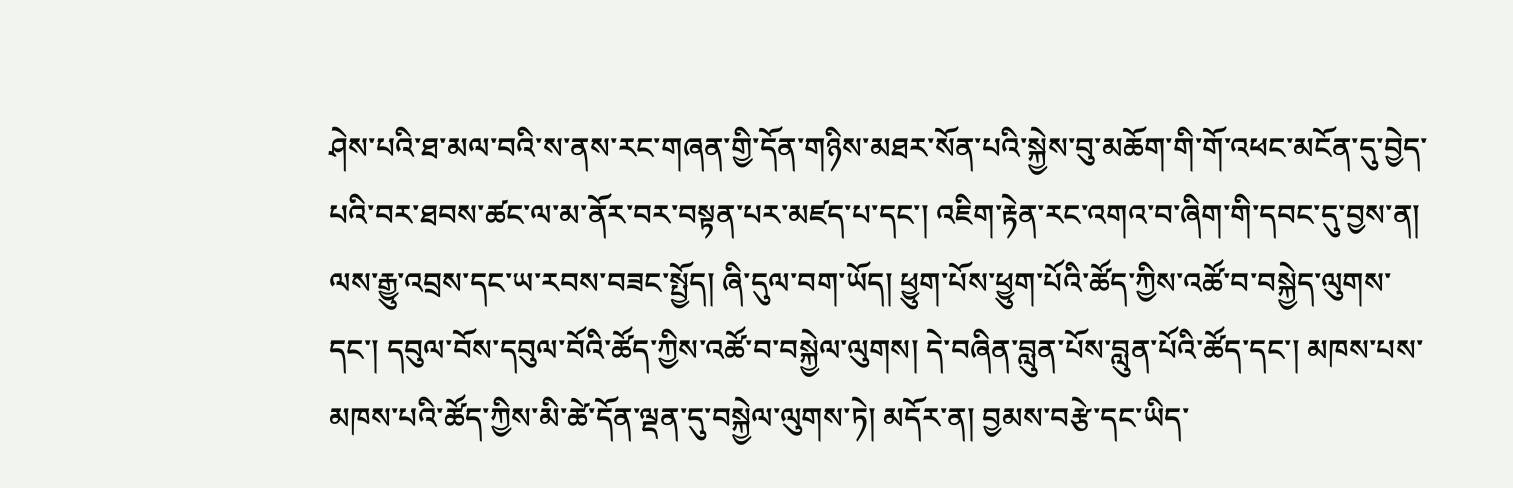ཤེས་པའི་ཐ་མལ་བའི་ས་ནས་རང་གཞན་གྱི་དོན་གཉིས་མཐར་སོན་པའི་སྐྱེས་བུ་མཆོག་གི་གོ་འཕང་མངོན་དུ་བྱེད་པའི་བར་ཐབས་ཚང་ལ་མ་ནོར་བར་བསྟན་པར་མཛད་པ་དང་། འཇིག་རྟེན་རང་འགའ་བ་ཞིག་གི་དབང་དུ་བྱས་ན། ལས་རྒྱུ་འབྲས་དང་ཡ་རབས་བཟང་སྤྱོད། ཞི་དུལ་བག་ཡོད། ཕྱུག་པོས་ཕྱུག་པོའི་ཚོད་ཀྱིས་འཚོ་བ་བསྐྱེད་ལུགས་དང་། དབུལ་བོས་དབུལ་བོའི་ཚོད་ཀྱིས་འཚོ་བ་བསྐྱེལ་ལུགས། དེ་བཞིན་བླུན་པོས་བླུན་པོའི་ཚོད་དང་། མཁས་པས་མཁས་པའི་ཚོད་ཀྱིས་མི་ཚེ་དོན་ལྡན་དུ་བསྐྱེལ་ལུགས་ཏེ། མདོར་ན། བྱམས་བརྩེ་དང་ཡིད་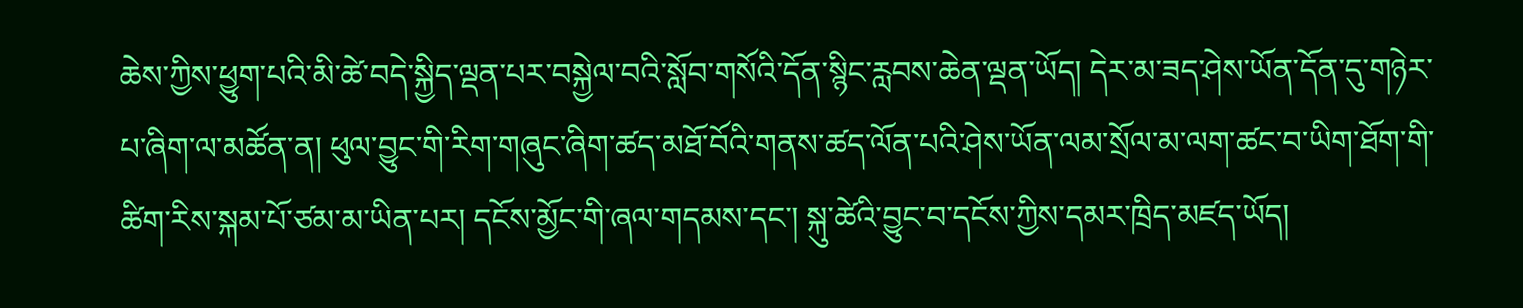ཆེས་ཀྱིས་ཕྱུག་པའི་མི་ཚེ་བདེ་སྐྱིད་ལྡན་པར་བསྐྱེལ་བའི་སློབ་གསོའི་དོན་སྙིང་རླབས་ཆེན་ལྡན་ཡོད། དེར་མ་ཟད་ཤེས་ཡོན་དོན་དུ་གཉེར་པ་ཞིག་ལ་མཚོན་ན། ཕུལ་བྱུང་གི་རིག་གཞུང་ཞིག་ཚད་མཐོ་བོའི་གནས་ཚད་ལོན་པའི་ཤེས་ཡོན་ལམ་སྲོལ་མ་ལག་ཚང་བ་ཡིག་ཐོག་གི་ཚིག་རིས་སྐམ་པོ་ཙམ་མ་ཡིན་པར། དངོས་མྱོང་གི་ཞལ་གདམས་དང་། སྐུ་ཚེའི་བྱུང་བ་དངོས་ཀྱིས་དམར་ཁྲིད་མཛད་ཡོད།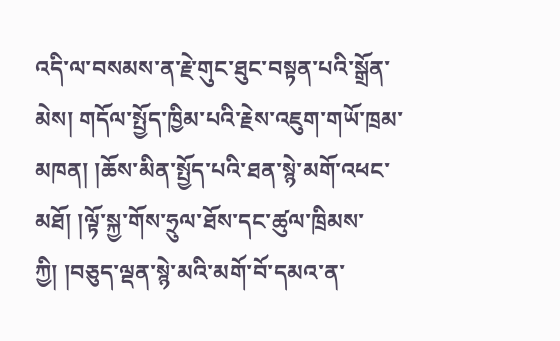འདི་ལ་བསམས་ན་རྗེ་གུང་ཐུང་བསྟན་པའི་སྒྲོན་མེས། གདོལ་སྤྱོད་ཁྱིམ་པའི་རྗེས་འཇུག་གཡོ་ཁྲམ་མཁན། །ཆོས་མིན་སྤྱོད་པའི་ཐན་སྙེ་མགོ་འཕང་མཐོ། །ལྟོ་སྐྱ་གོས་ཧྲུལ་ཐོས་དང་ཚུལ་ཁྲིམས་ཀྱི། །བཅུད་ལྡན་སྙེ་མའི་མགོ་བོ་དམའ་ན་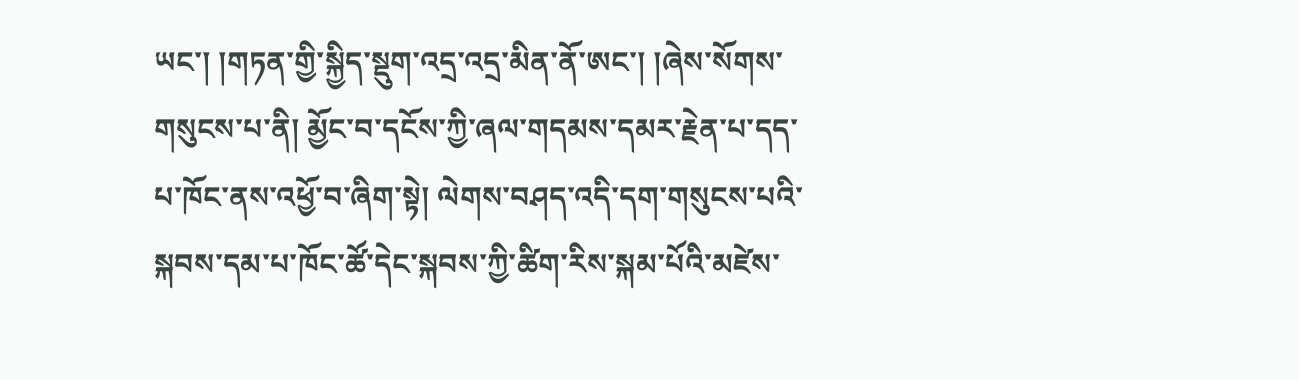ཡང་། །གཏན་གྱི་སྐྱིད་སྡུག་འདྲ་འདྲ་མིན་ནོ་ཨང་། །ཞེས་སོགས་གསུངས་པ་ནི། མྱོང་བ་དངོས་ཀྱི་ཞལ་གདམས་དམར་རྗེན་པ་དད་པ་ཁོང་ནས་འཕྱོ་བ་ཞིག་སྟེ། ལེགས་བཤད་འདི་དག་གསུངས་པའི་སྐབས་དམ་པ་ཁོང་ཚོ་དེང་སྐབས་ཀྱི་ཚིག་རིས་སྐམ་པོའི་མཛེས་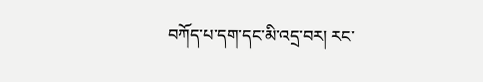བཀོད་པ་དག་དང་མི་འདྲ་བར། རང་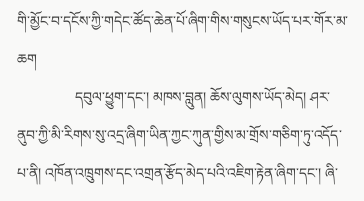གི་མྱོང་བ་དངོས་ཀྱི་གདེང་ཚོད་ཆེན་པོ་ཞིག་གིས་གསུངས་ཡོད་པར་གོར་མ་ཆག
                དབུལ་ཕྱུག་དང་། མཁས་བླུན། ཆོས་ལུགས་ཡོད་མེད། ཤར་ནུབ་ཀྱི་མི་རིགས་སུ་འདྲ་ཞིག་ཡིན་ཀྱང་ཀུན་གྱིས་མ་གྲོས་གཅིག་ཏུ་འདོད་པ་ནི། འཁོན་འཁྲུགས་དང་འགྲན་རྩོད་མེད་པའི་འཇིག་རྟེན་ཞིག་དང་། ཞི་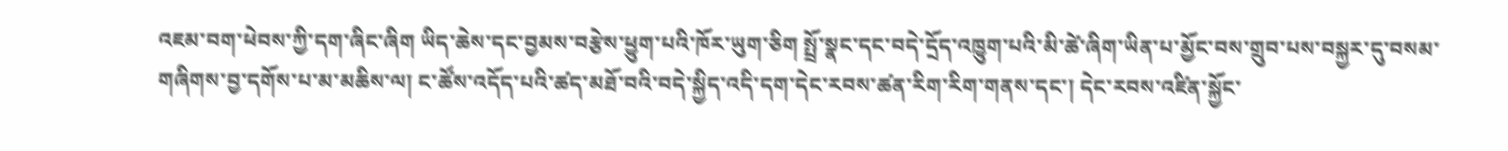འཇམ་བག་ཕེབས་ཀྱི་དག་ཞིང་ཞིག ཡིད་ཆེས་དང་བྱམས་བརྩེས་ཕྱུག་པའི་ཁོར་ཡུག་ཅིག སྤྲོ་སྣང་དང་བདེ་དྲོད་འཁྱུག་པའི་མི་ཚེ་ཞིག་ཡིན་པ་མྱོང་བས་གྲུབ་པས་བསྐྱར་དུ་བསམ་གཞིགས་བྱ་དགོས་པ་མ་མཆིས་ལ། ང་ཚོས་འདོད་པའི་ཚད་མཐོ་བའི་བདེ་སྐྱིད་འདི་དག་དེང་རབས་ཚན་རིག་རིག་གནས་དང་། དེང་རབས་འཛིན་སྐྱོང་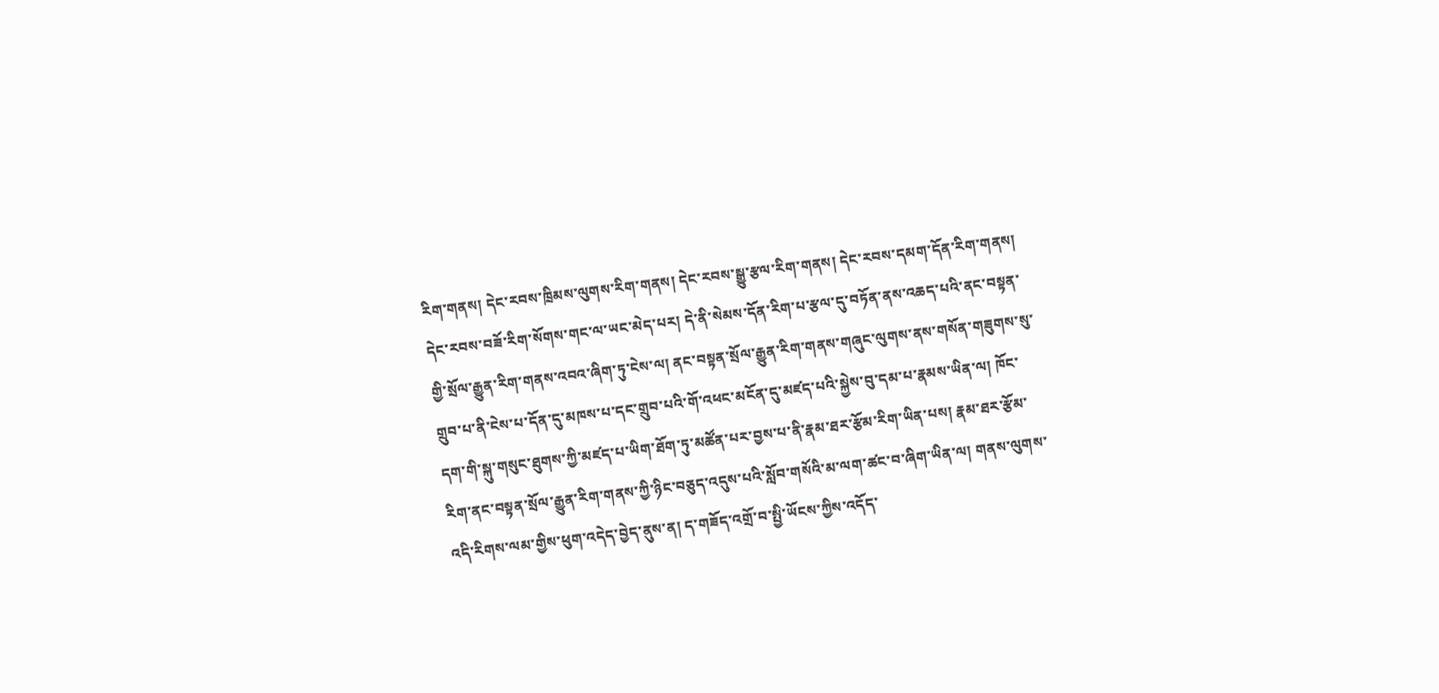རིག་གནས། དེང་རབས་ཁྲིམས་ལུགས་རིག་གནས། དེང་རབས་སྒྱུ་རྩལ་རིག་གནས། དེང་རབས་དམག་དོན་རིག་གནས། དེང་རབས་བཟོ་རིག་སོགས་གང་ལ་ཡང་མེད་པར། དེ་ནི་སེམས་དོན་རིག་པ་རྩལ་དུ་བཏོན་ནས་འཆད་པའི་ནང་བསྟན་གྱི་སྲོལ་རྒྱུན་རིག་གནས་འབའ་ཞིག་ཏུ་ངེས་ལ། ནང་བསྟན་སྲོལ་རྒྱུན་རིག་གནས་གཞུང་ལུགས་ནས་གསོན་གཟུགས་སུ་གྲུབ་པ་ནི་ངེས་པ་དོན་དུ་མཁས་པ་དང་གྲུབ་པའི་གོ་འཕང་མངོན་དུ་མཛད་པའི་སྐྱེས་བུ་དམ་པ་རྣམས་ཡིན་ལ། ཁོང་དག་གི་སྐུ་གསུང་ཐུགས་ཀྱི་མཛད་པ་ཡིག་ཐོག་ཏུ་མཚོན་པར་བྱས་པ་ནི་རྣམ་ཐར་རྩོམ་རིག་ཡིན་པས། རྣམ་ཐར་རྩོམ་རིག་ནང་བསྟན་སྲོལ་རྒྱུན་རིག་གནས་ཀྱི་ཉིང་བཅུད་འདུས་པའི་སློབ་གསོའི་མ་ལག་ཚང་བ་ཞིག་ཡིན་ལ། གནས་ལུགས་འདི་རིགས་ལམ་གྱིས་ཕུག་འདེད་བྱེད་ནུས་ན། ད་གཟོད་འགྲོ་བ་སྤྱི་ཡོངས་ཀྱིས་འདོད་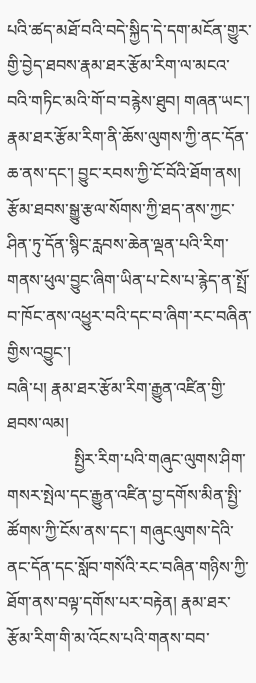པའི་ཚད་མཐོ་བའི་བདེ་སྐྱིད་དེ་དག་མངོན་གྱུར་གྱི་བྱེད་ཐབས་རྣམ་ཐར་རྩོམ་རིག་ལ་མངའ་བའི་གཏིང་མའི་གོ་བ་བརྙེས་ཐུབ། གཞན་ཡང་། རྣམ་ཐར་རྩོམ་རིག་ནི་ཆོས་ལུགས་ཀྱི་ནང་དོན་ཆ་ནས་དང་། བྱུང་རབས་ཀྱི་ངོ་བོའི་ཐོག་ནས། རྩོམ་ཐབས་སྒྱུ་རྩལ་སོགས་ཀྱི་ཐད་ནས་ཀྱང་ཤིན་ཏུ་དོན་སྙིང་རླབས་ཆེན་ལྡན་པའི་རིག་གནས་ཕུལ་བྱུང་ཞིག་ཡིན་པ་ངེས་པ་རྙེད་ན་སྤྲོ་བ་ཁོང་ནས་འཕྱུར་བའི་དང་བ་ཞིག་རང་བཞིན་གྱིས་འབྱུང་།
བཞི་པ། རྣམ་ཐར་རྩོམ་རིག་རྒྱུན་འཛིན་གྱི་ཐབས་ལམ།
                སྤྱིར་རིག་པའི་གཞུང་ལུགས་ཤིག་གསར་སྤེལ་དང་རྒྱུན་འཛིན་བྱ་དགོས་མིན་སྤྱི་ཚོགས་ཀྱི་ངོས་ནས་དང་། གཞུངལུགས་དེའི་ནང་དོན་དང་སློབ་གསོའི་རང་བཞིན་གཉིས་ཀྱི་ཐོག་ནས་བལྟ་དགོས་པར་བརྟེན། རྣམ་ཐར་རྩོམ་རིག་གི་མ་འོངས་པའི་གནས་བབ་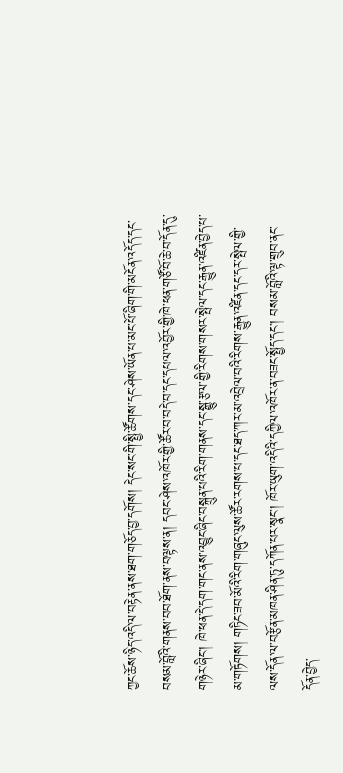ཀྱང་ཆོས་ཉིད་འདི་ལ་བརྟེན་ནས་ཐག་གཅོད་བྱ་དགོས། དེང་སང་གི་སྤྱི་ཚོགས་དང་ཤེས་ཡོན་པ་མང་པོ་ཞིག་གི་མངོན་འདོད་དང་བསམ་བློའི་གནས་བབ་ཐོག་ནས་བལྟས་ན། དབང་ཤེས་འཁོར་གྱི་ཚོར་བ་བདེ་བ་དང་དཔལ་འབྱོར་གྱི་ཁེ་ཕན་གཙོ་བོ་ཆེ་བ་དོན་དུ་གཉེར་ཞིང་། ཁེ་ཕན་དེ་དག་གང་ནས་འབྱུང་ཞིང་བསྐྲུན་པའི་རིག་གནས་དང་སྒྱུ་རྩལ་གྱི་རིགས་གསར་སྤེལ་དང་རྒྱུན་འཛིན་བྱེད་པ་མ་གཏོགས། གཏིང་ཟབ་མོའི་རིག་གཞུང་ལུས་ཚོར་རགས་པ་དང་ཐད་ཀར་མ་འབྲེལ་བའི་རིགས་རྒྱུན་འཛིན་དང་དར་སྤེལ་གྱི་ལས་དོན་ལ་བརྩོན་མཁན་ཤིན་ཏུ་དཀོན་པར་སྣང་། ཁོར་ཡུག་འདིའི་དཀྱིལ་འཁོར་ན་བཟང་སྤྱོད་དང་། བསམ་བློའི་ལྟ་གྲུབ་ནང་དོན་བྱེད་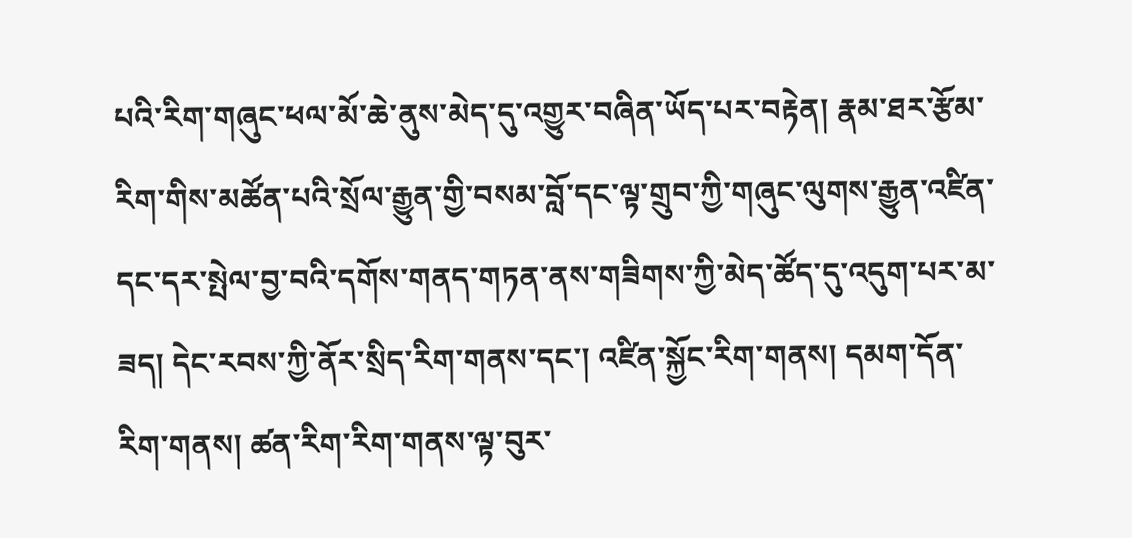པའི་རིག་གཞུང་ཕལ་མོ་ཆེ་ནུས་མེད་དུ་འགྱུར་བཞིན་ཡོད་པར་བརྟེན། རྣམ་ཐར་རྩོམ་རིག་གིས་མཚོན་པའི་སྲོལ་རྒྱུན་གྱི་བསམ་བློ་དང་ལྟ་གྲུབ་ཀྱི་གཞུང་ལུགས་རྒྱུན་འཛིན་དང་དར་སྤེལ་བྱ་བའི་དགོས་གནད་གཏན་ནས་གཟིགས་ཀྱི་མེད་ཚོད་དུ་འདུག་པར་མ་ཟད། དེང་རབས་ཀྱི་ནོར་སྲིད་རིག་གནས་དང་། འཛིན་སྐྱོང་རིག་གནས། དམག་དོན་རིག་གནས། ཚན་རིག་རིག་གནས་ལྟ་བུར་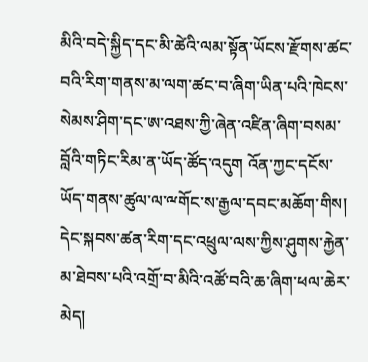མིའི་བདེ་སྐྱིད་དང་མི་ཚེའི་ལམ་སྟོན་ཡོངས་རྫོགས་ཚང་བའི་རིག་གནས་མ་ལག་ཚང་བ་ཞིག་ཡིན་པའི་ཁེངས་སེམས་ཤིག་དང་ཨ་འཐས་ཀྱི་ཞེན་འཛིན་ཞིག་བསམ་བློའི་གཏིང་རིམ་ན་ཡོད་ཚོད་འདུག འོན་ཀྱང་དངོས་ཡོད་གནས་ཚུལ་ལ་ྋགོང་ས་རྒྱལ་དབང་མཆོག་གིས། དེང་སྐབས་ཚན་རིག་དང་འཕྲུལ་ལས་ཀྱིས་ཤུགས་རྐྱེན་མ་ཐེབས་པའི་འགྲོ་བ་མིའི་འཚོ་བའི་ཆ་ཞིག་ཕལ་ཆེར་མེད།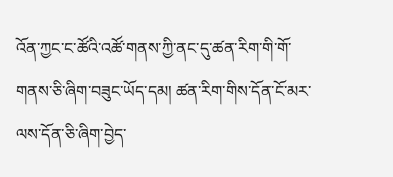འོན་ཀྱང་ང་ཚོའི་འཚོ་གནས་ཀྱི་ནང་དུ་ཚན་རིག་གི་གོ་གནས་ཅི་ཞིག་བཟུང་ཡོད་དམ། ཚན་རིག་གིས་དོན་ངོ་མར་ལས་དོན་ཅི་ཞིག་བྱེད་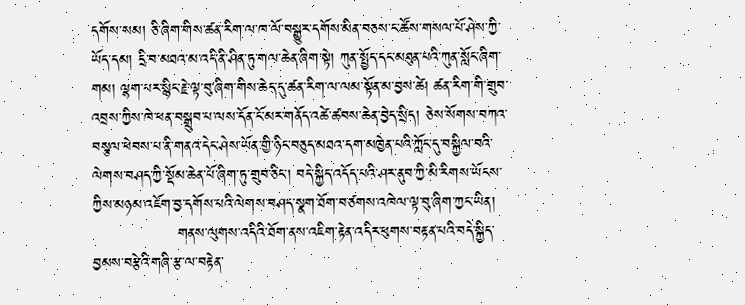དགོས་སམ། ཅི་ཞིག་གིས་ཚན་རིག་ལ་ཁ་ལོ་བསྒྱུར་དགོས་མིན་བཅས་ང་ཚོས་གསལ་པོ་ཤེས་ཀྱི་ཡོད་དམ། དྲི་བ་མཐའ་མ་འདི་ནི་ཤིན་ཏུ་གལ་ཆེན་ཞིག་སྟེ། ཀུན་སྤྱོད་དང་མཐུན་པའི་ཀུན་སློང་ཞིག་གམ། ལྷག་པར་སྙིང་རྗེ་ལྟ་བུ་ཞིག་གིས་ཆེད་དུ་ཚན་རིག་ལ་ལམ་སྟོན་མ་བྱས་ཚེ། ཚན་རིག་གི་གྲུབ་འབྲས་ཀྱིས་ཁེ་ཕན་བསྒྲུབ་པ་ལས་དོན་ངོ་མར་གནོད་འཚེ་ཚབས་ཆེན་བྱེད་སྲིད། ཅེས་སོགས་བཀའ་བསྩལ་ཕེབས་པ་ནི་གནའ་དེང་ཤེས་ཡོན་གྱི་ཉིང་བཅུད་མཐའ་དག་མཁྱེན་པའི་ཀློང་དུ་བསྐྱིལ་བའི་ལེགས་བཤད་ཀྱི་སྡོམ་ཆེན་པོ་ཞིག་ཏུ་གྲུབ་ཅིང་། བདེ་སྐྱིད་འདོད་པའི་ཤར་ནུབ་ཀྱི་མི་རིགས་ཡོངས་ཀྱིས་མཉམ་འཇོག་བྱ་དགོས་པའི་ལེགས་བཤད་སྣག་ཐོག་བཙགས་འཁེལ་ལྟ་བུ་ཞིག་ཀྱང་ཡིན།
                གནས་ལུགས་འདིའི་ཐོག་ནས་འཇིག་རྟེན་འདིར་ཕུགས་བརྟན་པའི་བདེ་སྐྱིད་བྱམས་བརྩེའི་གཞི་རྩ་ལ་བརྟེན་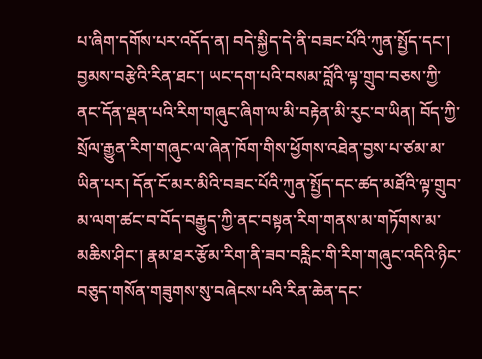པ་ཞིག་དགོས་པར་འདོད་ན། བདེ་སྐྱིད་དེ་ནི་བཟང་པོའི་ཀུན་སྤྱོད་དང་། བྱམས་བརྩེའི་རིན་ཐང་། ཡང་དག་པའི་བསམ་བློའི་ལྟ་གྲུབ་བཅས་ཀྱི་ནང་དོན་ལྡན་པའི་རིག་གཞུང་ཞིག་ལ་མི་བརྟེན་མི་རུང་བ་ཡིན། བོད་ཀྱི་སྲོལ་རྒྱུན་རིག་གཞུང་ལ་ཞེན་ཁོག་གིས་ཕྱོགས་འཐེན་བྱས་པ་ཙམ་མ་ཡིན་པར། དོན་ངོ་མར་མིའི་བཟང་པོའི་ཀུན་སྤྱོད་དང་ཚད་མཐོའི་ལྟ་གྲུབ་མ་ལག་ཚང་བ་བོད་བརྒྱུད་ཀྱི་ནང་བསྟན་རིག་གནས་མ་གཏོགས་མ་མཆིས་ཤིང་། རྣམ་ཐར་རྩོམ་རིག་ནི་ཟབ་བརླིང་གི་རིག་གཞུང་འདིའི་ཉིང་བཅུད་གསོན་གཟུགས་སུ་བཞེངས་པའི་རིན་ཆེན་དང་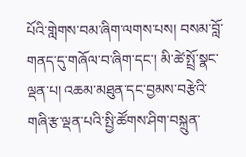པོའི་གླེགས་བམ་ཞིག་ལགས་པས། བསམ་བློ་གནད་དུ་གཞོལ་བ་ཞིག་དང་། མི་ཚེ་སྤྲོ་སྣང་ལྡན་པ། འཆམ་མཐུན་དང་བྱམས་བརྩེའི་གཞི་རྩ་ལྡན་པའི་སྤྱི་ཚོགས་ཤིག་བསྐྲུན་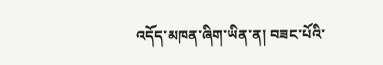འདོད་མཁན་ཞིག་ཡིན་ན། བཟང་པོའི་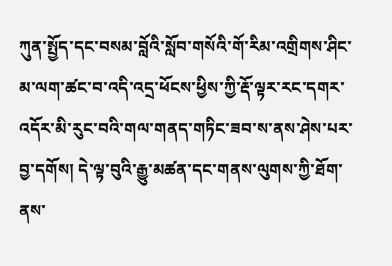ཀུན་སྤྱོད་དང་བསམ་བློའི་སློབ་གསོའི་གོ་རིམ་འགྲིགས་ཤིང་མ་ལག་ཚང་བ་འདི་འདྲ་ཕོངས་ཕྱིས་ཀྱི་རྡོ་ལྟར་རང་དགར་འདོར་མི་རུང་བའི་གལ་གནད་གཏིང་ཟབ་ས་ནས་ཤེས་པར་བྱ་དགོས། དེ་ལྟ་བུའི་རྒྱུ་མཚན་དང་གནས་ལུགས་ཀྱི་ཐོག་ནས་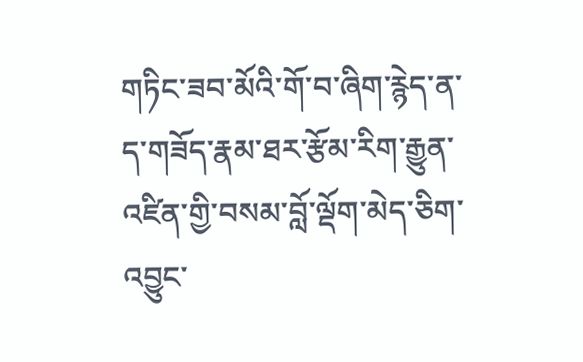གཏིང་ཟབ་མོའི་གོ་བ་ཞིག་རྙེད་ན་ད་གཟོད་རྣམ་ཐར་རྩོམ་རིག་རྒྱུན་འཛིན་གྱི་བསམ་བློ་ལྡོག་མེད་ཅིག་འབྱུང་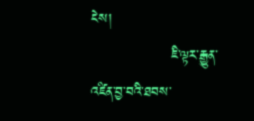ངེས།
                ཇི་ལྟར་རྒྱུན་འཛིན་བྱ་བའི་ཐབས་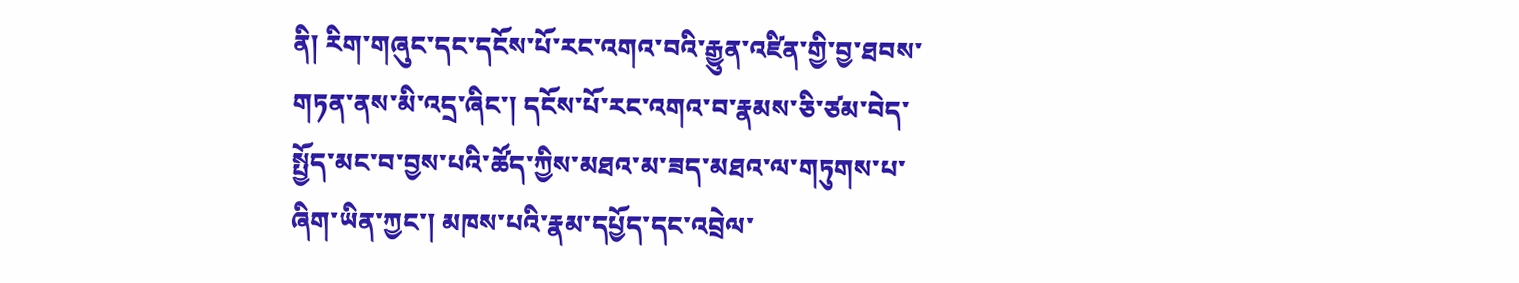ནི། རིག་གཞུང་དང་དངོས་པོ་རང་འགའ་བའི་རྒྱུན་འཛིན་གྱི་བྱ་ཐབས་གཏན་ནས་མི་འདྲ་ཞིང་། དངོས་པོ་རང་འགའ་བ་རྣམས་ཅི་ཙམ་བེད་སྤྱོད་མང་བ་བྱས་པའི་ཚོད་ཀྱིས་མཐའ་མ་ཟད་མཐའ་ལ་གཏུགས་པ་ཞིག་ཡིན་ཀྱང་། མཁས་པའི་རྣམ་དཔྱོད་དང་འབྲེལ་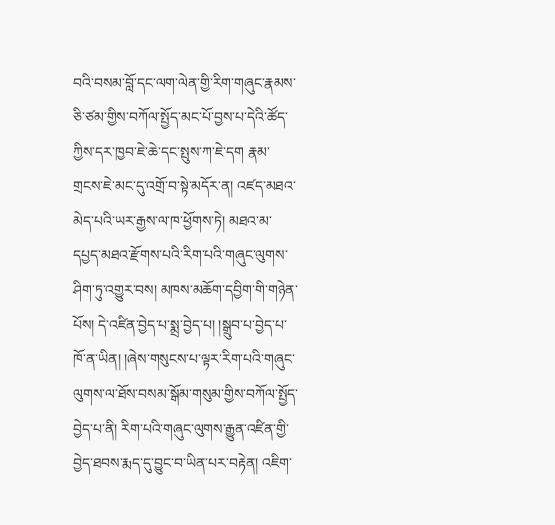བའི་བསམ་བློ་དང་ལག་ལེན་གྱི་རིག་གཞུང་རྣམས་ཅི་ཙམ་གྱིས་བཀོལ་སྤྱོད་མང་པོ་བྱས་པ་དེའི་ཚོད་ཀྱིས་དར་ཁྱབ་ཇེ་ཆེ་དང་སྤུས་ཀ་ཇེ་དག རྣམ་གྲངས་ཇེ་མང་དུ་འགྲོ་བ་སྟེ་མདོར་ན། འཛད་མཐའ་མེད་པའི་ཡར་རྒྱས་ལ་ཁ་ཕྱོགས་ཏེ། མཐའ་མ་དཔྱད་མཐའ་རྫོགས་པའི་རིག་པའི་གཞུང་ལུགས་ཤིག་ཏུ་འགྱུར་བས། མཁས་མཆོག་དབྱིག་གི་གཉེན་པོས། དེ་འཛིན་བྱེད་པ་སྨྲ་བྱེད་པ། །སྒྲུབ་པ་བྱེད་པ་ཁོ་ན་ཡིན། །ཞེས་གསུངས་པ་ལྟར་རིག་པའི་གཞུང་ལུགས་ལ་ཐོས་བསམ་སྒོམ་གསུམ་གྱིས་བཀོལ་སྤྱོད་བྱེད་པ་ནི། རིག་པའི་གཞུང་ལུགས་རྒྱུན་འཛིན་གྱི་བྱེད་ཐབས་རྨད་དུ་བྱུང་བ་ཡིན་པར་བརྟེན། འཇིག་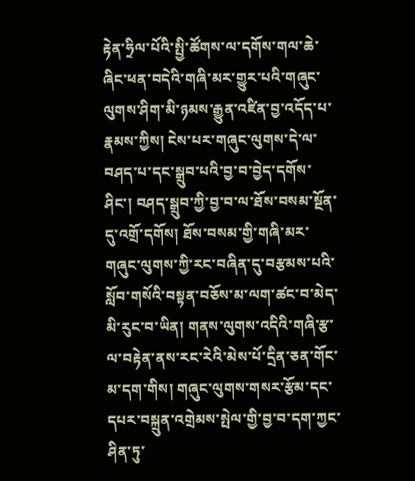རྟེན་ཧྲིལ་པོའི་སྤྱི་ཚོགས་ལ་དགོས་གལ་ཆེ་ཞིང་ཕན་བདེའི་གཞི་མར་གྱུར་པའི་གཞུང་ལུགས་ཤིག་མི་ཉམས་རྒྱུན་འཛིན་བྱ་འདོད་པ་རྣམས་ཀྱིས། ངེས་པར་གཞུང་ལུགས་དེ་ལ་བཤད་པ་དང་སྒྲུབ་པའི་བྱ་བ་བྱེད་དགོས་ཤིང་། བཤད་སྒྲུབ་ཀྱི་བྱ་བ་ལ་ཐོས་བསམ་སྔོན་དུ་འགྲོ་དགོས། ཐོས་བསམ་གྱི་གཞི་མར་གཞུང་ལུགས་ཀྱི་རང་བཞིན་དུ་བརྩམས་པའི་སློབ་གསོའི་བསྟན་བཅོས་མ་ལག་ཚང་བ་མེད་མི་རུང་བ་ཡིན། གནས་ལུགས་འདིའི་གཞི་རྩ་ལ་བརྟེན་ནས་རང་རེའི་མེས་པོ་དྲིན་ཅན་གོང་མ་དག་གིས། གཞུང་ལུགས་གསར་རྩོམ་དང་དཔར་བསྐྲུན་འགྲེམས་སྤེལ་གྱི་བྱ་བ་དག་ཀྱང་ཤིན་ཏུ་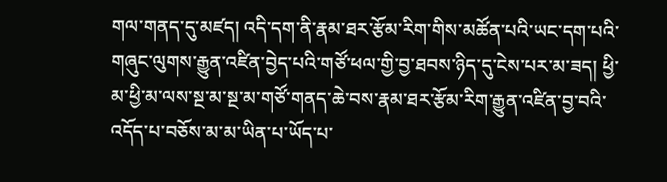གལ་གནད་དུ་མཛད། འདི་དག་ནི་རྣམ་ཐར་རྩོམ་རིག་གིས་མཚོན་པའི་ཡང་དག་པའི་གཞུང་ལུགས་རྒྱུན་འཛིན་བྱེད་པའི་གཙོ་ཕལ་གྱི་བྱ་ཐབས་ཉིད་དུ་ངེས་པར་མ་ཟད། ཕྱི་མ་ཕྱི་མ་ལས་སྔ་མ་སྔ་མ་གཙོ་གནད་ཆེ་བས་རྣམ་ཐར་རྩོམ་རིག་རྒྱུན་འཛིན་བྱ་བའི་འདོད་པ་བཅོས་མ་མ་ཡིན་པ་ཡོད་པ་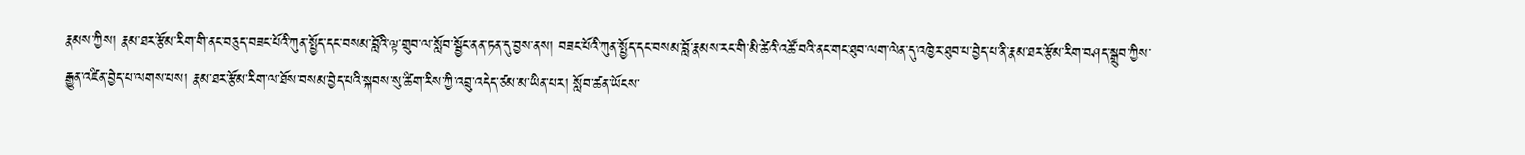རྣམས་ཀྱིས། རྣམ་ཐར་རྩོམ་རིག་གི་ནང་བཅུད་བཟང་པོའི་ཀུན་སྤྱོད་དང་བསམ་བློའི་ལྟ་གྲུབ་ལ་སློབ་སྦྱོང་ནན་ཏན་དུ་བྱས་ནས། བཟང་པོའི་ཀུན་སྤྱོད་དང་བསམ་བློ་རྣམས་རང་གི་མི་ཚེའི་འཚོ་བའི་ནང་གང་ཐུབ་ལག་ལེན་དུ་འཁྱེར་ཐུབ་པ་བྱེད་པ་ནི་རྣམ་ཐར་རྩོམ་རིག་བཤད་སྒྲུབ་ཀྱིས་རྒྱུན་འཛིན་བྱེད་པ་ལགས་པས། རྣམ་ཐར་རྩོམ་རིག་ལ་ཐོས་བསམ་བྱེད་པའི་སྐབས་སུ་ཚིག་རིས་ཀྱི་འབྲུ་འདེད་ཙམ་མ་ཡིན་པར། སློབ་ཚན་ཡོངས་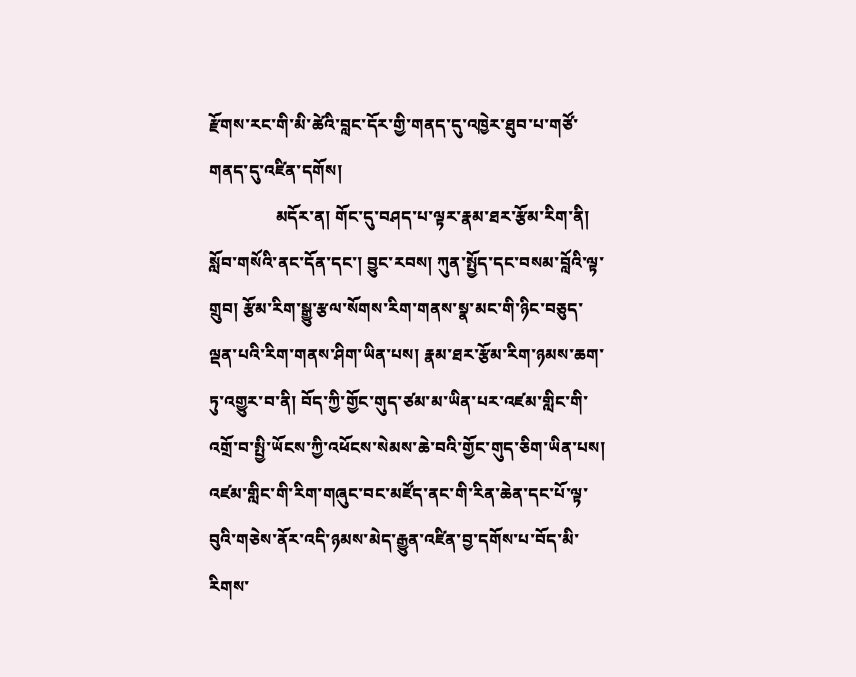རྫོགས་རང་གི་མི་ཚེའི་བླང་དོར་གྱི་གནད་དུ་འཁྱེར་ཐུབ་པ་གཙོ་གནད་དུ་འཛིན་དགོས།
                མདོར་ན། གོང་དུ་བཤད་པ་ལྟར་རྣམ་ཐར་རྩོམ་རིག་ནི། སློབ་གསོའི་ནང་དོན་དང་། བྱུང་རབས། ཀུན་སྤྱོད་དང་བསམ་བློའི་ལྟ་གྲུབ། རྩོམ་རིག་སྒྱུ་རྩལ་སོགས་རིག་གནས་སྣ་མང་གི་ཉིང་བཅུད་ལྡན་པའི་རིག་གནས་ཤིག་ཡིན་པས། རྣམ་ཐར་རྩོམ་རིག་ཉམས་ཆག་ཏུ་འགྱུར་བ་ནི། བོད་ཀྱི་གྱོང་གུད་ཙམ་མ་ཡིན་པར་འཛམ་གླིང་གི་འགྲོ་བ་སྤྱི་ཡོངས་ཀྱི་འཕོངས་སེམས་ཆེ་བའི་གྱོང་གུད་ཅིག་ཡིན་པས། འཛམ་གླིང་གི་རིག་གཞུང་བང་མཛོད་ནང་གི་རིན་ཆེན་དང་པོ་ལྟ་བུའི་གཅེས་ནོར་འདི་ཉམས་མེད་རྒྱུན་འཛིན་བྱ་དགོས་པ་བོད་མི་རིགས་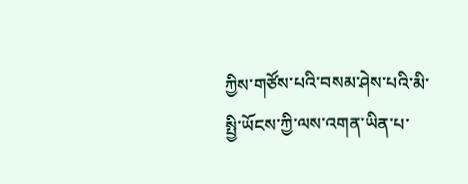ཀྱིས་གཙོས་པའི་བསམ་ཤེས་པའི་མི་སྤྱི་ཡོངས་ཀྱི་ལས་འགན་ཡིན་པ་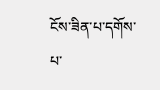ངོས་ཟིན་པ་དགོས་པ་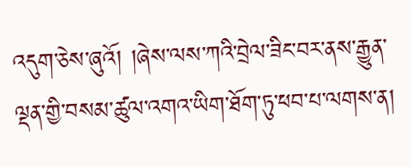འདུག་ཅེས་ཞུའོ། །ཞེས་ལས་ཀའི་བྲེལ་ཟིང་བར་ནས་རྒྱུན་ལྡན་གྱི་བསམ་ཚུལ་འགའ་ཡིག་ཐོག་ཏུ་ཕབ་པ་ལགས་ན།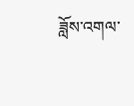ཟློས་འགལ་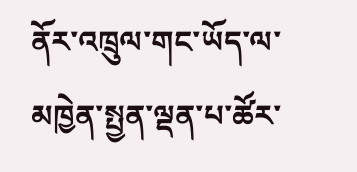ནོར་འཁྲུལ་གང་ཡོད་ལ་མཁྱེན་སྤྱན་ལྡན་པ་ཚོར་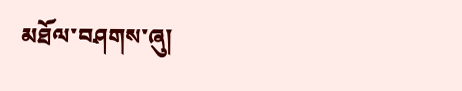མཐོལ་བཤགས་ཞུ།